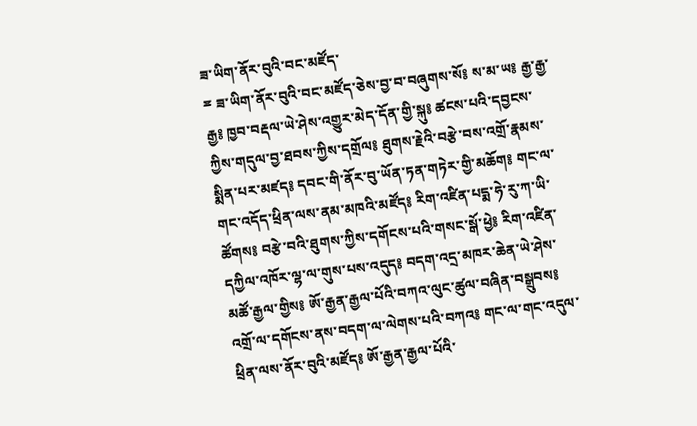ཟ་ཡིག་ནོར་བུའི་བང་མཛོད་
ྈ ཟ་ཡིག་ནོར་བུའི་བང་མཛོད་ཅེས་བྱ་བ་བཞུགས་སོ༔ ས་མ་ཡ༔ རྒྱ་རྒྱ་རྒྱ༔ ཁྱབ་བརྡལ་ཡེ་ཤེས་འགྱུར་མེད་དོན་གྱི་སྐུ༔ ཚངས་པའི་དབྱངས་ཀྱིས་གདུལ་བྱ་ཐབས་ཀྱིས་དགྲོལ༔ ཐུགས་རྗེའི་བརྩེ་བས་འགྲོ་རྣམས་སྨིན་པར་མཛད༔ དབང་གི་ནོར་བུ་ཡོན་ཏན་གཏེར་གྱི་མཆོག༔ གང་ལ་གང་འདོད་ཕྲིན་ལས་ནམ་མཁའི་མཛོད༔ རིག་འཛིན་པདྨ་ཧེ་རུ་ཀ་ཡི་ཚོགས༔ བརྩེ་བའི་ཐུགས་ཀྱིས་དགོངས་པའི་གསང་སྒོ་ཕྱེ༔ རིག་འཛིན་དཀྱིལ་འཁོར་ལྷ་ལ་གུས་པས་འདུད༔ བདག་འདྲ་མཁར་ཆེན་ཡེ་ཤེས་མཚོ་རྒྱལ་གྱིས༔ ཨོ་རྒྱན་རྒྱལ་པོའི་བཀའ་ལུང་ཚུལ་བཞིན་བསྒྲུབས༔ འགྲོ་ལ་དགོངས་ནས་བདག་ལ་ལེགས་པའི་བཀའ༔ གང་ལ་གང་འདུལ་ཕྲིན་ལས་ནོར་བུའི་མཛོད༔ ཨོ་རྒྱན་རྒྱལ་པོའི་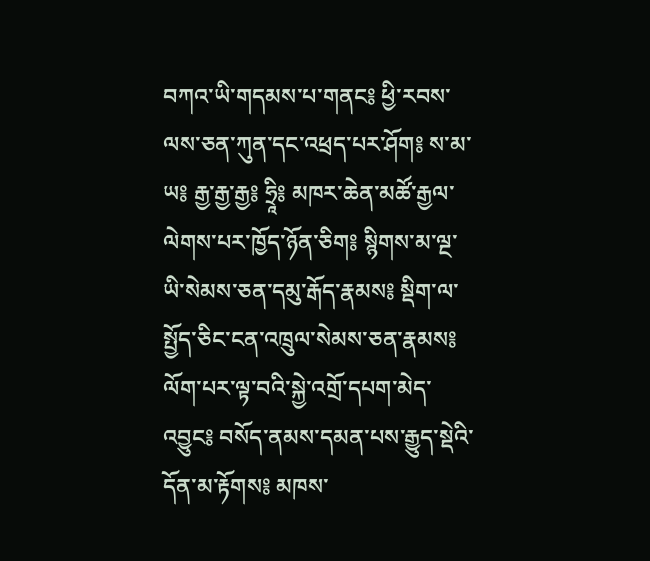བཀའ་ཡི་གདམས་པ་གནང༔ ཕྱི་རབས་ལས་ཅན་ཀུན་དང་འཕྲད་པར་ཤོག༔ ས་མ་ཡ༔ རྒྱ་རྒྱ་རྒྱ༔ ཧྲཱི༔ མཁར་ཆེན་མཚོ་རྒྱལ་ལེགས་པར་ཁྱོད་ཉོན་ཅིག༔ སྙིགས་མ་ལྔ་ཡི་སེམས་ཅན་དམུ་རྒོད་རྣམས༔ སྡིག་ལ་སྤྱོད་ཅིང་ངན་འཁྲུལ་སེམས་ཅན་རྣམས༔ ལོག་པར་ལྟ་བའི་སྐྱེ་འགྲོ་དཔག་མེད་འབྱུང༔ བསོད་ནམས་དམན་པས་རྒྱུད་སྡེའི་དོན་མ་རྟོགས༔ མཁས་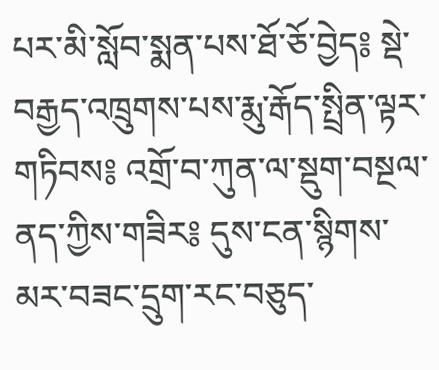པར་མི་སློབ་སྨན་པས་ཐོ་ཅོ་བྱེད༔ སྡེ་བརྒྱད་འཁྲུགས་པས་རྨུ་རྒོད་སྤྲིན་ལྟར་གཏིབས༔ འགྲོ་བ་ཀུན་ལ་སྡུག་བསྔལ་ནད་ཀྱིས་གཟིར༔ དུས་ངན་སྙིགས་མར་བཟང་དྲུག་རང་བཅུད་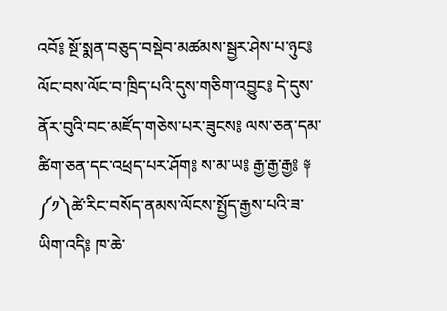འབོ༔ སྔོ་སྨན་བཅུད་བསྡེབ་མཚམས་སྦྱར་ཤེས་པ་ཉུང༔ ལོང་བས་ལོང་བ་ཁྲིད་པའི་དུས་གཅིག་འབྱུང༔ དེ་དུས་ནོར་བུའི་བང་མཛོད་གཅེས་པར་ཟུངས༔ ལས་ཅན་དམ་ཚིག་ཅན་དང་འཕྲད་པར་ཤོག༔ ས་མ་ཡ༔ རྒྱ་རྒྱ་རྒྱ༔ ༈ ༼༡༽ཚེ་རིང་བསོད་ནམས་ལོངས་སྤྱོད་རྒྱས་པའི་ཟ་ཡིག་འདི༔ ཁ་ཆེ་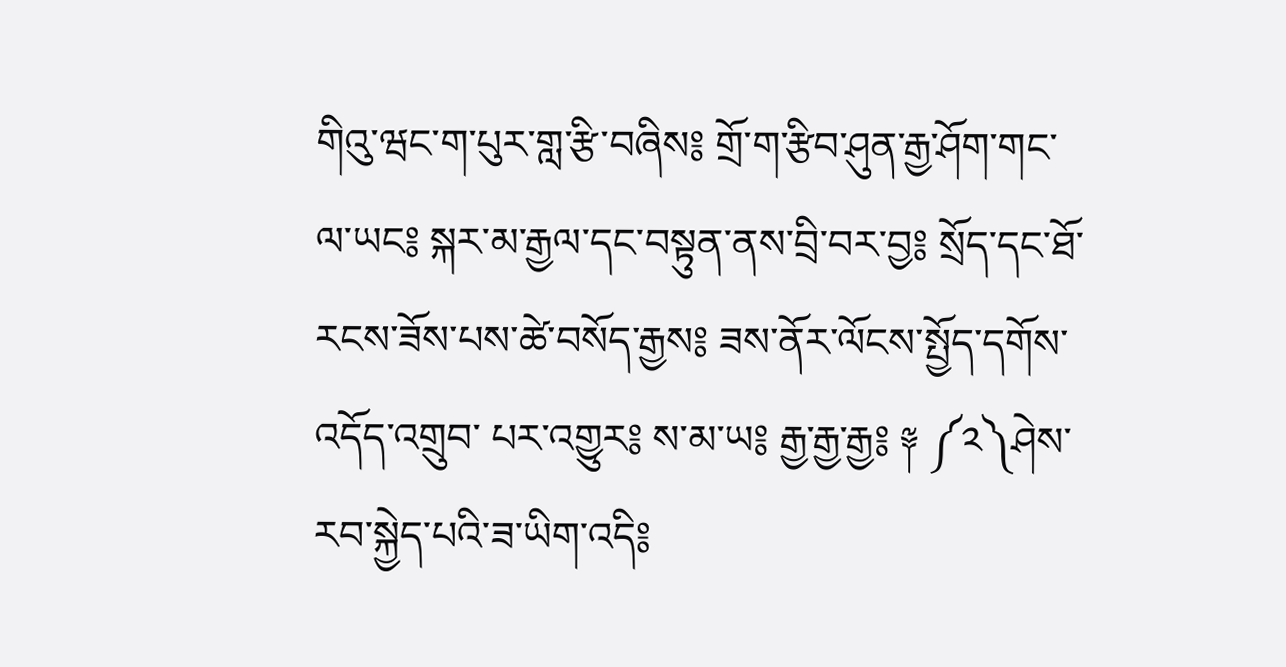གིའུ་ཝང་ག་པུར་གླ་རྩི་བཞིས༔ གྲོ་ག་རྩིབ་ཤུན་རྒྱ་ཤོག་གང་ལ་ཡང༔ སྐར་མ་རྒྱལ་དང་བསྟུན་ནས་བྲི་བར་བྱ༔ སྲོད་དང་ཐོ་རངས་ཟོས་པས་ཚེ་བསོད་རྒྱས༔ ཟས་ནོར་ལོངས་སྤྱོད་དགོས་འདོད་འགྲུབ་ པར་འགྱུར༔ ས་མ་ཡ༔ རྒྱ་རྒྱ་རྒྱ༔ ༈ ༼༢༽ཤེས་རབ་སྐྱེད་པའི་ཟ་ཡིག་འདི༔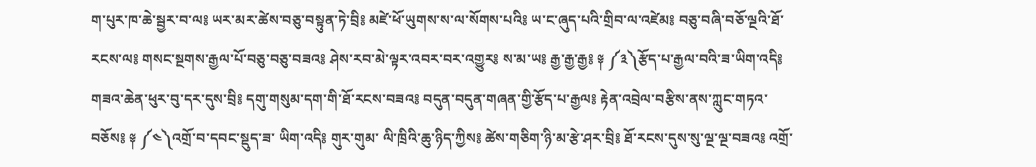ག་པུར་ཁ་ཆེ་སྦྱར་བ་ལ༔ ཡར་མར་ཚེས་བཅུ་བསྟུན་ཏེ་བྲི༔ མཛེ་ཕོ་ཡུགས་ས་ལ་སོགས་པའི༔ ཡ་ང་ཞུད་པའི་གྲིབ་ལ་འཛེམ༔ བཅུ་བཞི་བཅོ་ལྔའི་ཐོ་རངས་ལ༔ གསང་སྔགས་རྒྱལ་པོ་བཅུ་བཅུ་བཟའ༔ ཤེས་རབ་མེ་ལྟར་འབར་བར་འགྱུར༔ ས་མ་ཡ༔ རྒྱ་རྒྱ་རྒྱ༔ ༈ ༼༣༽རྩོད་པ་རྒྱལ་བའི་ཟ་ཡིག་འདི༔ གཟའ་ཆེན་ཕུར་བུ་དར་དུས་བྲི༔ དགུ་གསུམ་དག་གི་ཐོ་རངས་བཟའ༔ བདུན་བདུན་གཞན་གྱི་རྩོད་པ་རྒྱལ༔ རྟེན་འབྲེལ་བརྩིས་ནས་ཀླུང་གཏའ་བཅོས༔ ༈ ༼༤༽འགྲོ་བ་དབང་སྡུད་ཟ་ ཡིག་འདི༔ གུར་གུམ་ ལི་ཁྲིའི་ཆུ་ཉིད་ཀྱིས༔ ཚེས་གཅིག་ཉི་མ་རྩེ་ཤར་བྲི༔ ཐོ་རངས་དུས་སུ་ལྔ་ལྔ་བཟའ༔ འགྲོ་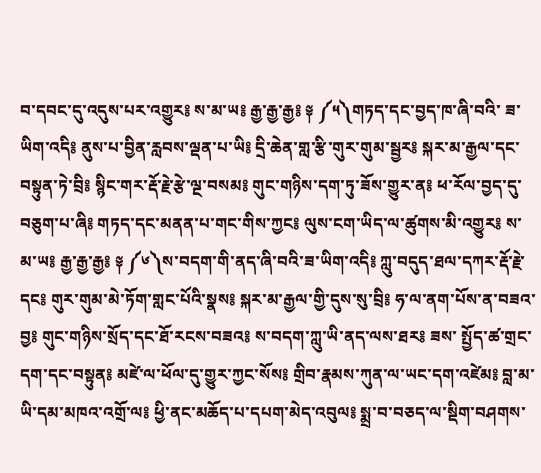བ་དབང་དུ་འདུས་པར་འགྱུར༔ ས་མ་ཡ༔ རྒྱ་རྒྱ་རྒྱ༔ ༈ ༼༥༽གཏད་དང་བྱད་ཁ་ཞི་བའི་ ཟ་ཡིག་འདི༔ ནུས་པ་བྱིན་རླབས་ལྡན་པ་ཡི༔ དྲི་ཆེན་གླ་རྩི་གུར་གུམ་སྦྱར༔ སྐར་མ་རྒྱལ་དང་བསྟུན་ཏེ་བྲི༔ སྙིང་གར་རྡོ་རྗེ་རྩེ་ལྔ་བསམ༔ གུང་གཉིས་དག་ཏུ་ཟོས་གྱུར་ན༔ ཕ་རོལ་བྱད་དུ་བཅུག་པ་ཞི༔ གཏད་དང་མནན་པ་གང་གིས་ཀྱང༔ ལུས་ངག་ཡིད་ལ་ཚུགས་མི་འགྱུར༔ ས་མ་ཡ༔ རྒྱ་རྒྱ་རྒྱ༔ ༈ ༼༦༽ས་བདག་གི་ནད་ཞི་བའི་ཟ་ཡིག་འདི༔ ཀླུ་བདུད་ཐལ་དཀར་རྡོ་རྗེ་དང༔ གུར་གུམ་མེ་ཏོག་གླང་པོའི་སྣས༔ སྐར་མ་རྒྱལ་གྱི་དུས་སུ་བྲི༔ ཧ་ལ་ནག་པོས་ན་བཟའ་བྱ༔ གུང་གཉིས་སྲོད་དང་ཐོ་རངས་བཟའ༔ ས་བདག་ཀླུ་ཡི་ནད་ལས་ཐར༔ ཟས་ སྤྱོད་ཚ་གྲང་དག་དང་བསྟུན༔ མཛེ་ལ་ཕོལ་དུ་གྱུར་ཀྱང་སོས༔ གྲིབ་རྣམས་ཀུན་ལ་ཡང་དག་འཛེམ༔ བླ་མ་ཡི་དམ་མཁའ་འགྲོ་ལ༔ ཕྱི་ནང་མཆོད་པ་དཔག་མེད་འབུལ༔ སྨྲ་བ་བཅད་ལ་སྡིག་བཤགས་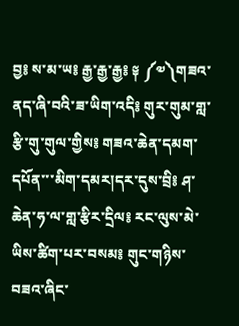བྱ༔ ས་མ་ཡ༔ རྒྱ་རྒྱ་རྒྱ༔ ༈ ༼༧༽གཟའ་ནད་ཞི་བའི་ཟ་ཡིག་འདི༔ གུར་གུམ་གླ་རྩི་གུ་གུལ་གྱིས༔ གཟའ་ཆེན་དམག་དཔོན་་་མིག་དམར།དར་དུས་བྲི༔ ཤ་ཆེན་ཧ་ལ་གླ་རྩིར་དྲིལ༔ རང་ལུས་མེ་ཡིས་ཚིག་པར་བསམ༔ གུང་གཉིས་བཟའ་ཞིང་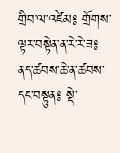གྲིབ་ལ་འཛེམ༔ གྲོགས་ ལྟར་བསྟེན་ན་རེ་རེ་ཟ༔ ནད་ཚབས་ཆེ་ན་ཚབས་དང་བསྟུན༔ སྡེ་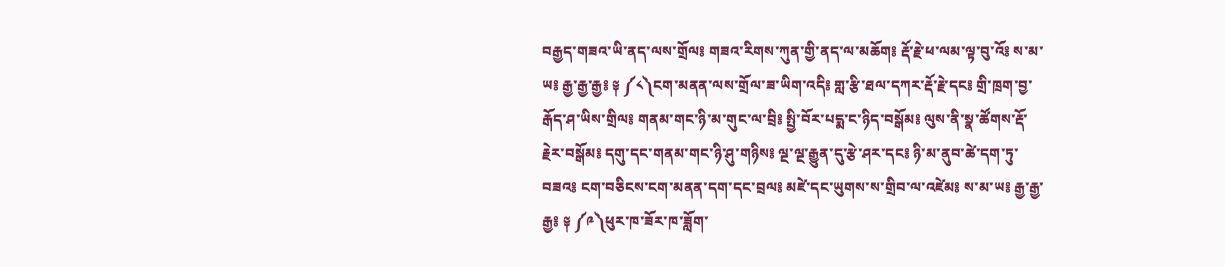བརྒྱད་གཟའ་ཡི་ནད་ལས་གྲོལ༔ གཟའ་རིགས་ཀུན་གྱི་ནད་ལ་མཆོག༔ རྡོ་རྗེ་ཕ་ལམ་ལྟ་བུ་འོ༔ ས་མ་ཡ༔ རྒྱ་རྒྱ་རྒྱ༔ ༈ ༼༨༽ངག་མནན་ལས་གྲོལ་ཟ་ཡིག་འདི༔ གླ་རྩི་ཐལ་དཀར་རྡོ་རྗེ་དང༔ གྲི་ཁྲག་བྱ་རྒོད་ཤ་ཡིས་གྲིལ༔ གནམ་གང་ཉི་མ་གུང་ལ་བྲི༔ སྤྱི་བོར་པདྨ་ང་ཉིད་བསྒོམ༔ ལུས་ནི་སྣ་ཚོགས་རྡོ་རྗེར་བསྒོམ༔ དགུ་དང་གནམ་གང་ཉི་ཤུ་གཉིས༔ ལྔ་ལྔ་རྒྱུན་དུ་རྩེ་ཤར་དང༔ ཉི་མ་ནུབ་ཚེ་དག་ཏུ་བཟའ༔ ངག་བཅིངས་ངག་མནན་དག་དང་བྲལ༔ མཛེ་དང་ཡུགས་ས་གྲིབ་ལ་འཛེམ༔ ས་མ་ཡ༔ རྒྱ་རྒྱ་རྒྱ༔ ༈ ༼༩༽ཕུར་ཁ་ཟོར་ཁ་ཟློག་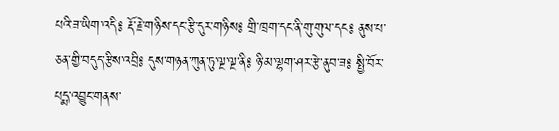པའི་ཟ་ཡིག་འདི༔ རྡོ་རྗེ་གཉིས་དང་རྩི་དུར་གཉིས༔ གྲི་ཁྲག་དང་ནི་གུ་གུལ་དང༔ ནུས་པ་ཅན་གྱི་བདུད་རྩིས་འབྲི༔ དུས་གཉན་ཀུན་ཏུ་ལྔ་ལྔ་ནི༔ ཉི་མ་ལྷག་ཤར་རྩེ་ནུབ་ཟ༔ སྤྱི་བོར་པདྨ་འབྱུང་གནས་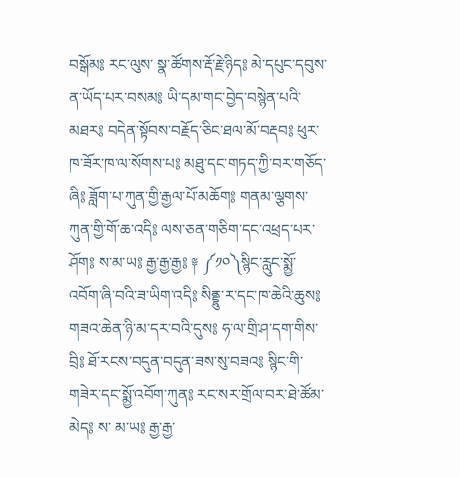བསྒོམ༔ རང་ལུས་ སྣ་ཚོགས་རྡོ་རྗེ་ཉིད༔ མེ་དཔུང་དབུས་ན་ཡོད་པར་བསམ༔ ཡི་དམ་གང་བྱེད་བསྙེན་པའི་མཐར༔ བདེན་སྟོབས་བརྗོད་ཅིང་ཐལ་མོ་བརྡབ༔ ཕུར་ཁ་ཟོར་ཁ་ལ་སོགས་པ༔ མཐུ་དང་གཏད་ཀྱི་བར་གཅོད་ཞི༔ ཟློག་པ་ཀུན་གྱི་རྒྱལ་པོ་མཆོག༔ གནམ་ལྕགས་ཀུན་གྱི་གོ་ཆ་འདི༔ ལས་ཅན་གཅིག་དང་འཕྲད་པར་ཤོག༔ ས་མ་ཡ༔ རྒྱ་རྒྱ་རྒྱ༔ ༈ ༼༡༠༽སྙིང་རླུང་སྨྱོ་འབོག་ཞི་བའི་ཟ་ཡིག་འདི༔ སིནྡྷུ་ར་དང་ཁ་ཆེའི་ཆུས༔ གཟའ་ཆེན་ཉི་མ་དར་བའི་དུས༔ ཧ་ལ་གྲི་ཤ་དག་གིས་བྲི༔ ཐོ་རངས་བདུན་བདུན་ཟས་སུ་བཟའ༔ སྙིང་གི་གཟེར་དང་སྨྱོ་འབོག་ཀུན༔ རང་སར་གྲོལ་བར་ཐེ་ཚོམ་མེད༔ ས་ མ་ཡ༔ རྒྱ་རྒྱ་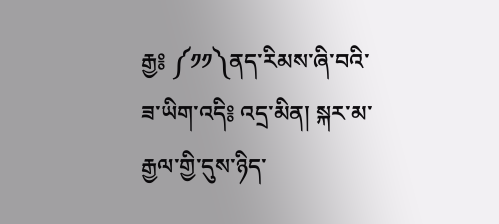རྒྱ༔ ༼༡༡༽ནད་རིམས་ཞི་བའི་ཟ་ཡིག་འདི༔ འདྲ་མིན། སྐར་མ་རྒྱལ་གྱི་དུས་ཉིད་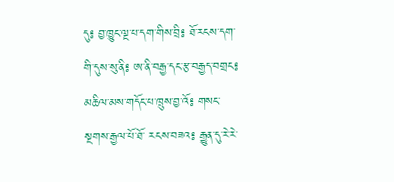དུ༔ བྱ་ཁྱུང་ལྔ་པ་དག་གིས་བྲི༔ ཐོ་རངས་དག་གི་དུས་སུ་ནི༔ ཨ་ནི་བརྒྱ་དང་རྩ་བརྒྱད་བགྲང༔ མཆིལ་མས་གདོང་པ་ཁྲུས་བྱ་འོ༔ གསང་སྔགས་རྒྱལ་པོ་ཐོ་ རངས་བཟའ༔ རྒྱུན་དུ་རེ་རེ་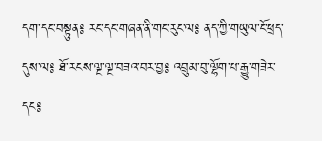དག་དང་བསྟུན༔ རང་དང་གཞན་ནི་གང་རུང་ལ༔ ནད་ཀྱི་གཡུལ་ངོ་ཕྲད་དུས་ལ༔ ཐོ་རངས་ལྔ་ལྔ་བཟའ་བར་བྱ༔ འབྲུམ་བུ་ལྷོག་པ་རྒྱུ་གཟེར་དང༔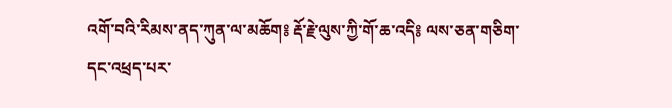འགོ་བའི་རིམས་ནད་ཀུན་ལ་མཆོག༔ རྡོ་རྗེ་ལུས་ཀྱི་གོ་ཆ་འདི༔ ལས་ཅན་གཅིག་དང་འཕྲད་པར་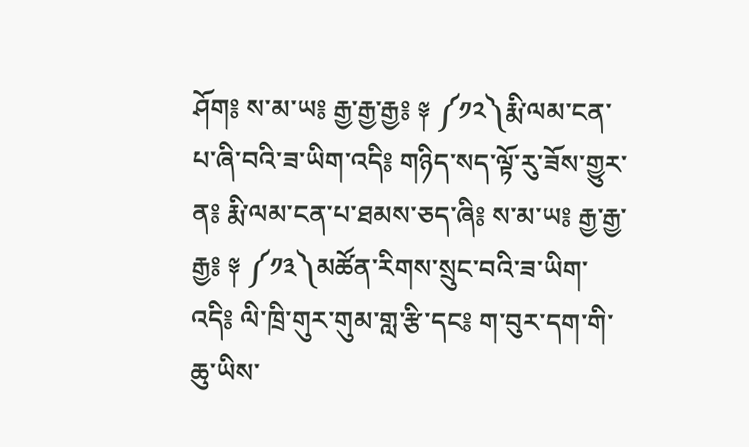ཤོག༔ ས་མ་ཡ༔ རྒྱ་རྒྱ་རྒྱ༔ ༈ ༼༡༢༽རྨི་ལམ་ངན་པ་ཞི་བའི་ཟ་ཡིག་འདི༔ གཉིད་སད་ལྟོ་རུ་ཟོས་གྱུར་ན༔ རྨི་ལམ་ངན་པ་ཐམས་ཅད་ཞི༔ ས་མ་ཡ༔ རྒྱ་རྒྱ་རྒྱ༔ ༈ ༼༡༣༽མཚོན་རིགས་སྲུང་བའི་ཟ་ཡིག་འདི༔ ལི་ཁྲི་གུར་གུམ་གླ་རྩི་དང༔ ག་བུར་དག་གི་ཆུ་ཡིས་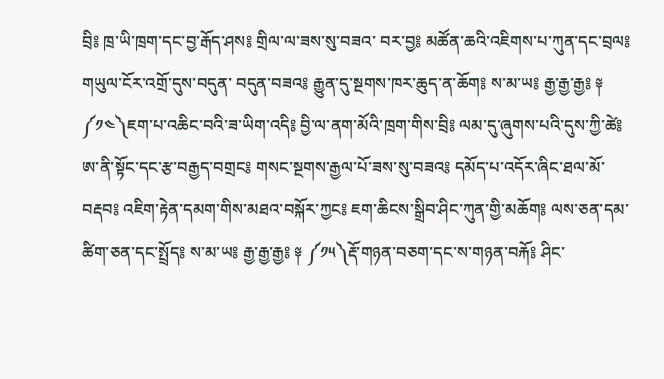བྲི༔ ཁྲ་ཡི་ཁྲག་དང་བྱ་རྒོད་ཤས༔ གྲིལ་ལ་ཟས་སུ་བཟའ་ བར་བྱ༔ མཚོན་ཆའི་འཇིགས་པ་ཀུན་དང་བྲལ༔ གཡུལ་ངོར་འགྲོ་དུས་བདུན་ བདུན་བཟའ༔ རྒྱུན་དུ་སྔགས་ཁར་ཆུད་ན་ཆོག༔ ས་མ་ཡ༔ རྒྱ་རྒྱ་རྒྱ༔ ༈ ༼༡༤༽ཇག་པ་འཆིང་བའི་ཟ་ཡིག་འདི༔ བྱི་ལ་ནག་མོའི་ཁྲག་གིས་བྲི༔ ལམ་དུ་ཞུགས་པའི་དུས་ཀྱི་ཚེ༔ ཨ་ནི་སྟོང་དང་རྩ་བརྒྱད་བགྲང༔ གསང་སྔགས་རྒྱལ་པོ་ཟས་སུ་བཟའ༔ དམོད་པ་འདོར་ཞིང་ཐལ་མོ་བརྡབ༔ འཇིག་རྟེན་དམག་གིས་མཐའ་བསྐོར་ཀྱང༔ ཇག་ཆིངས་སྒྲིབ་ཤིང་ཀུན་གྱི་མཆོག༔ ལས་ཅན་དམ་ཚིག་ཅན་དང་སྤྲོད༔ ས་མ་ཡ༔ རྒྱ་རྒྱ་རྒྱ༔ ༈ ༼༡༥༽རྡོ་གཉན་བཅག་དང་ས་གཉན་བརྐོ༔ ཤིང་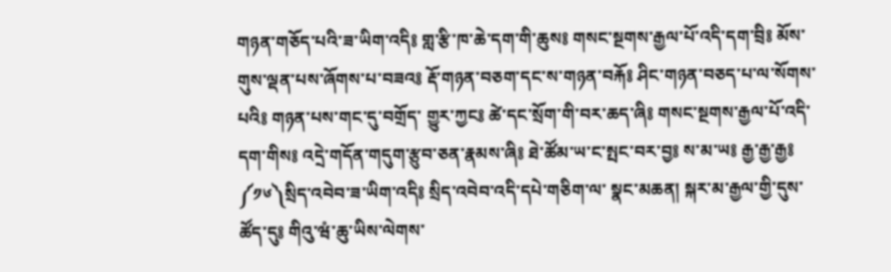གཉན་གཅོད་པའི་ཟ་ཡིག་འདི༔ གླ་རྩི་ཁ་ཆེ་དག་གི་ཆུས༔ གསང་སྔགས་རྒྱལ་པོ་འདི་དག་བྲི༔ མོས་གུས་ལྡན་པས་ཞོགས་པ་བཟའ༔ རྡོ་གཉན་བཅག་དང་ས་གཉན་བརྐོ༔ ཤིང་གཉན་བཅད་པ་ལ་སོགས་པའི༔ གཉན་པས་གང་དུ་བགྲོད་ གྱུར་ཀྱང༔ ཚེ་དང་སྲོག་གི་བར་ཆད་ཞི༔ གསང་སྔགས་རྒྱལ་པོ་འདི་དག་གིས༔ འདྲེ་གདོན་གདུག་རྩུབ་ཅན་རྣམས་ཞི༔ ཐེ་ཚོམ་ཡ་ང་སྤང་བར་བྱ༔ ས་མ་ཡ༔ རྒྱ་རྒྱ་རྒྱ༔ ༼༡༦༽སྲིད་འབེབ་ཟ་ཡིག་འདི༔ སྲིད་འབེབ་འདི་དཔེ་གཅིག་ལ་ སྣང་མཆན། སྐར་མ་རྒྱལ་གྱི་དུས་ཚོད་དུ༔ གིའུ་ཝཾ་ཆུ་ཡིས་ལེགས་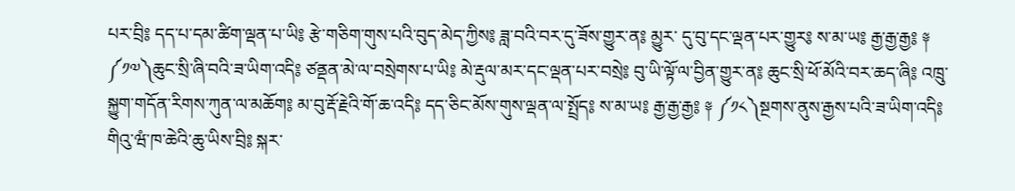པར་བྲི༔ དད་པ་དམ་ཚིག་ལྡན་པ་ཡི༔ རྩེ་གཅིག་གུས་པའི་བུད་མེད་ཀྱིས༔ ཟླ་བའི་བར་དུ་ཟོས་གྱུར་ན༔ མྱུར་ དུ་བུ་དང་ལྡན་པར་གྱུར༔ ས་མ་ཡ༔ རྒྱ་རྒྱ་རྒྱ༔ ༈ ༼༡༧༽ཆུང་སྲི་ཞི་བའི་ཟ་ཡིག་འདི༔ ཙནྡན་མེ་ལ་བསྲེགས་པ་ཡི༔ མེ་རྡུལ་མར་དང་ལྡན་པར་བསྲེ༔ བུ་ཡི་ལྟོ་ལ་བྱིན་གྱུར་ན༔ ཆུང་སྲི་ཕོ་མོའི་བར་ཆད་ཞི༔ འཁྲུ་སྐྱུག་གདོན་རིགས་ཀུན་ལ་མཆོག༔ མ་བུ་རྡོ་རྗེའི་གོ་ཆ་འདི༔ དད་ཅིང་མོས་གུས་ལྡན་ལ་སྤྲོད༔ ས་མ་ཡ༔ རྒྱ་རྒྱ་རྒྱ༔ ༈ ༼༡༨༽སྔགས་ནུས་རྒྱས་པའི་ཟ་ཡིག་འདི༔ གིའུ་ཝཾ་ཁ་ཆེའི་ཆུ་ཡིས་བྲི༔ སྐར་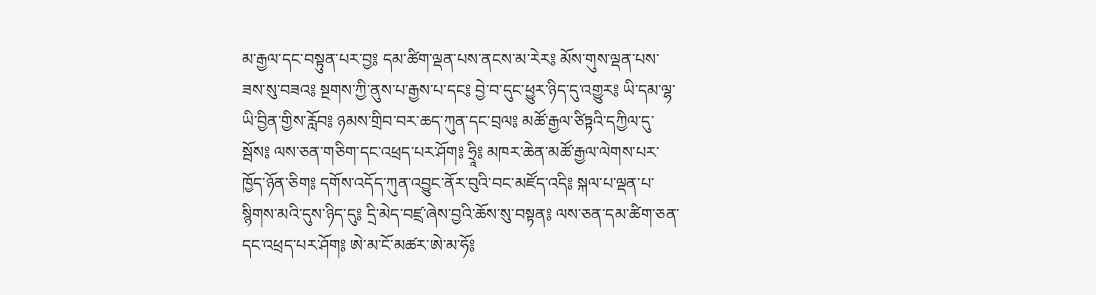མ་རྒྱལ་དང་བསྟུན་པར་བྱ༔ དམ་ཚིག་ལྡན་པས་ནངས་མ་རེར༔ མོས་གུས་ལྡན་པས་ཟས་སུ་བཟའ༔ སྔགས་ཀྱི་ནུས་པ་རྒྱས་པ་དང༔ བྱེ་བ་དུང་ཕྱུར་ཉིད་དུ་འགྱུར༔ ཡི་དམ་ལྷ་ཡི་བྱིན་གྱིས་རློབ༔ ཉམས་གྲིབ་བར་ཆད་ཀུན་དང་བྲལ༔ མཚོ་རྒྱལ་ཙིཏྟའི་དཀྱིལ་དུ་སྦོས༔ ལས་ཅན་གཅིག་དང་འཕྲད་པར་ཤོག༔ ཧྲཱི༔ མཁར་ཆེན་མཚོ་རྒྱལ་ལེགས་པར་ཁྱོད་ཉོན་ཅིག༔ དགོས་འདོད་ཀུན་འབྱུང་ནོར་བུའི་བང་མཛོད་འདི༔ སྐལ་པ་ལྡན་པ་སྙིགས་མའི་དུས་ཉིད་དུ༔ དྲི་མེད་བཛྲ་ཞེས་བྱའི་ཆོས་སུ་བསྟན༔ ལས་ཅན་དམ་ཚིག་ཅན་དང་འཕྲད་པར་ཤོག༔ ཨེ་མ་ངོ་མཚར་ཨེ་མ་ཧོ༔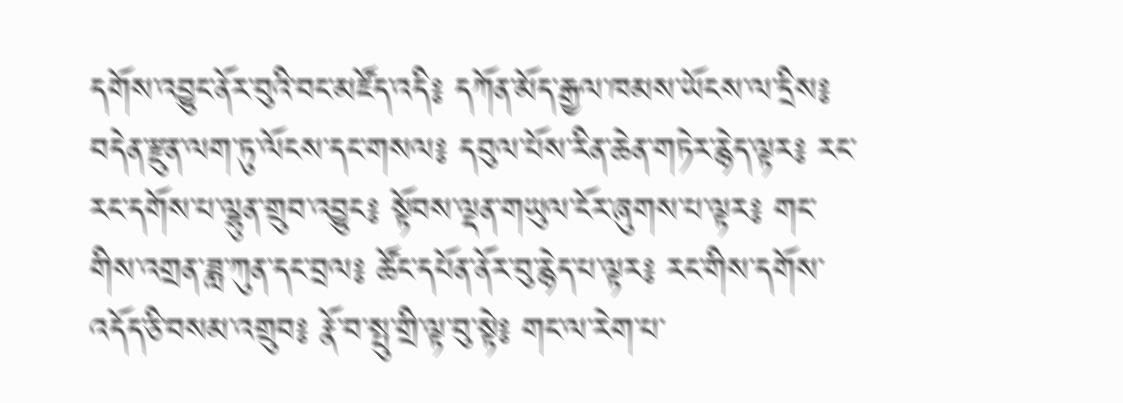དགོས་འབྱུང་ནོར་བུའི་བང་མཛོད་འདི༔ དཀོན་མོད་རྒྱལ་ཁམས་ཡོངས་ལ་དྲིས༔ བདེན་རྫུན་ལག་ཏུ་ལོངས་དང་གསལ༔ དབུལ་པོས་རིན་ཆེན་གཏེར་རྙེད་ལྟར༔ རང་རང་དགོས་པ་ལྷུན་གྲུབ་འབྱུང༔ སྟོབས་ལྡན་གཡུལ་ངོར་ཞུགས་པ་ལྟར༔ གང་གིས་འགྲན་ཟླ་ཀུན་དང་བྲལ༔ ཚོང་དཔོན་ནོར་བུ་རྙེད་པ་ལྟར༔ རང་གིས་དགོས་འདོད་ཅི་བསམ་འགྲུབ༔ རྣོ་བ་སྤུ་གྲི་ལྟ་བུ་སྟེ༔ གང་ལ་རེག་པ་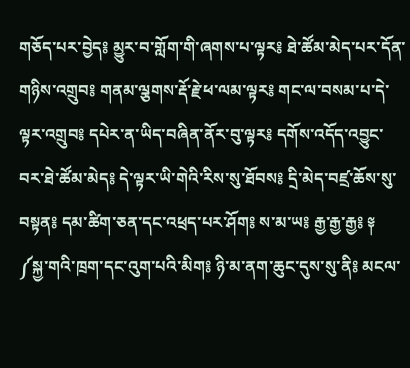གཅོད་པར་བྱེད༔ མྱུར་བ་གློག་གི་ཞགས་པ་ལྟར༔ ཐེ་ཚོམ་མེད་པར་དོན་གཉིས་འགྲུབ༔ གནམ་ལྕགས་རྡོ་རྗེ་ཕ་ལམ་ལྟར༔ གང་ལ་བསམ་པ་དེ་ལྟར་འགྲུབ༔ དཔེར་ན་ཡིད་བཞིན་ནོར་བུ་ལྟར༔ དགོས་འདོད་འབྱུང་བར་ཐེ་ཚོམ་མེད༔ དེ་ལྟར་ཡི་གེའི་རིས་སུ་ཐོབས༔ དྲི་མེད་བཛྲ་ཆོས་སུ་བསྟན༔ དམ་ཚིག་ཅན་དང་འཕྲད་པར་ཤོག༔ ས་མ་ཡ༔ རྒྱ་རྒྱ་རྒྱ༔ ༈ ༼སྐྱ་གའི་ཁྲག་དང་འུག་པའི་མིག༔ ཉི་མ་ནག་ཆུང་དུས་སུ་ནི༔ མངལ་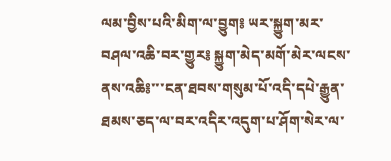ལམ་བྱིས་པའི་མིག་ལ་བྱུག༔ ཡར་སྐྱུག་མར་བཤལ་འཆི་བར་གྱུར༔ སྐྱུག་མེད་མགོ་མེར་ལངས་ནས་འཆི༔་་་ངན་ཐབས་གསུམ་པོ་འདི་དཔེ་རྒྱུན་ཐམས་ཅད་ལ་བར་འདིར་འདུག་པ་ཤོག་སེར་ལ་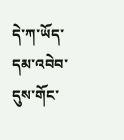དེ་ཀ་ཡོད་དམ་འབེབ་དུས་གོང་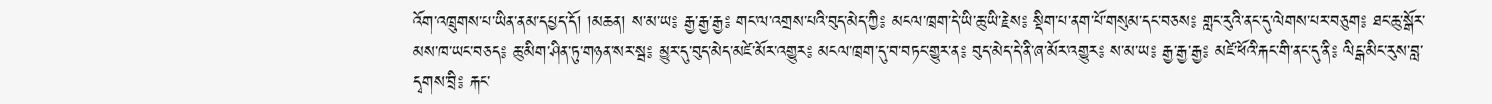འོག་འཁྲུགས་པ་ཡིན་ནམ་དཔྱད་དོ། །མཆན། ས་མ་ཡ༔ རྒྱ་རྒྱ་རྒྱ༔ གང་ལ་འགྲས་པའི་བུད་མེད་ཀྱི༔ མངལ་ཁྲག་དེ་ཡི་ཆུ་ཡི་རྗེས༔ སྡིག་པ་ནག་པོ་གསུམ་དང་བཅས༔ གླང་རུའི་ནང་དུ་ལེགས་པར་བཅུག༔ ཐང་ཆུ་སྒོར་མས་ཁ་ཡང་བཅད༔ ཆུ་མིག་ཤིན་ཏུ་གཉན་སར་སྦ༔ མྱུར་དུ་བུད་མེད་མཛེ་མོར་འགྱུར༔ མངལ་ཁྲག་དུ་བ་བཏང་གྱུར་ན༔ བུད་མེད་དེ་ནི་ཞ་མོར་འགྱུར༔ ས་མ་ཡ༔ རྒྱ་རྒྱ་རྒྱ༔ མཛེ་ཕོའི་རྐང་གི་ནང་དུ་ནི༔ ལིངྒ་མིང་རུས་བླ་དྭགས་བྲི༔ རྐང་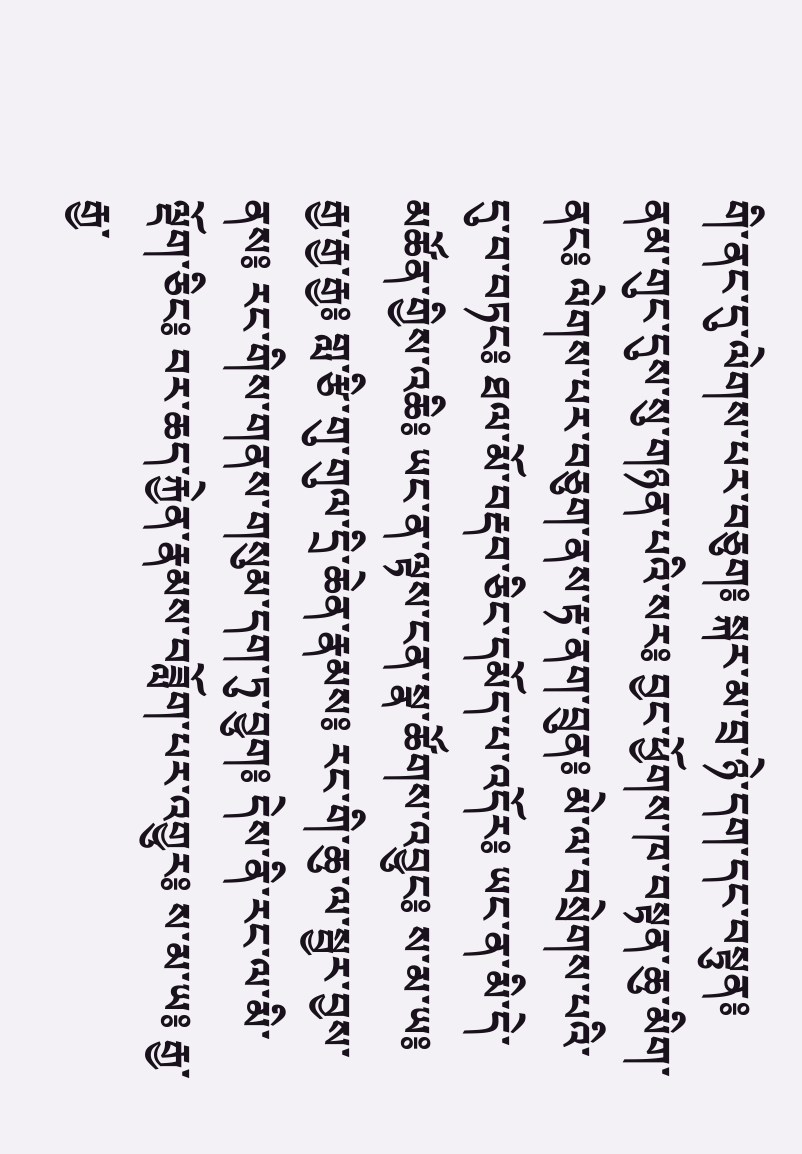གི་ནང་དུ་ལེགས་པར་བཅུག༔ སྐར་མ་བྲ་ཉེ་དག་དང་བསྟུན༔ ནམ་གུང་དུས་སུ་གཉན་པའི་སར༔ བྱང་ཕྱོགས་ཁ་བསྟན་ཆུ་མིག་ནང༔ ལེགས་པར་བཅུག་ནས་རྟ་ནག་བྲུན༔ མེ་ལ་བསྲེགས་པའི་དུ་བ་བཏང༔ ཐལ་མོ་བརྡབ་ཅིང་དམོད་པ་འདོར༔ ཡང་ན་མི་དེ་མཚོན་གྱིས་འཆི༔ ཡང་ན་ལྟས་ངན་སྣ་ཚོགས་འབྱུང༔ ས་མ་ཡ༔ རྒྱ་རྒྱ་རྒྱ༔ གླ་རྩི་གུ་གུལ་དྲི་ཆེན་རྣམས༔ རང་གི་ཆུ་ལ་སྦྱར་བྱས་ནས༔ རང་གིས་གནས་གསུམ་དག་ཏུ་བྱུག༔ དེས་ནི་རང་ལ་མི་ལྡོག་ཅིང༔ བར་ཆད་རྐྱེན་རྣམས་བཟློག་པར་འགྱུར༔ ས་མ་ཡ༔ རྒྱ་རྒྱ་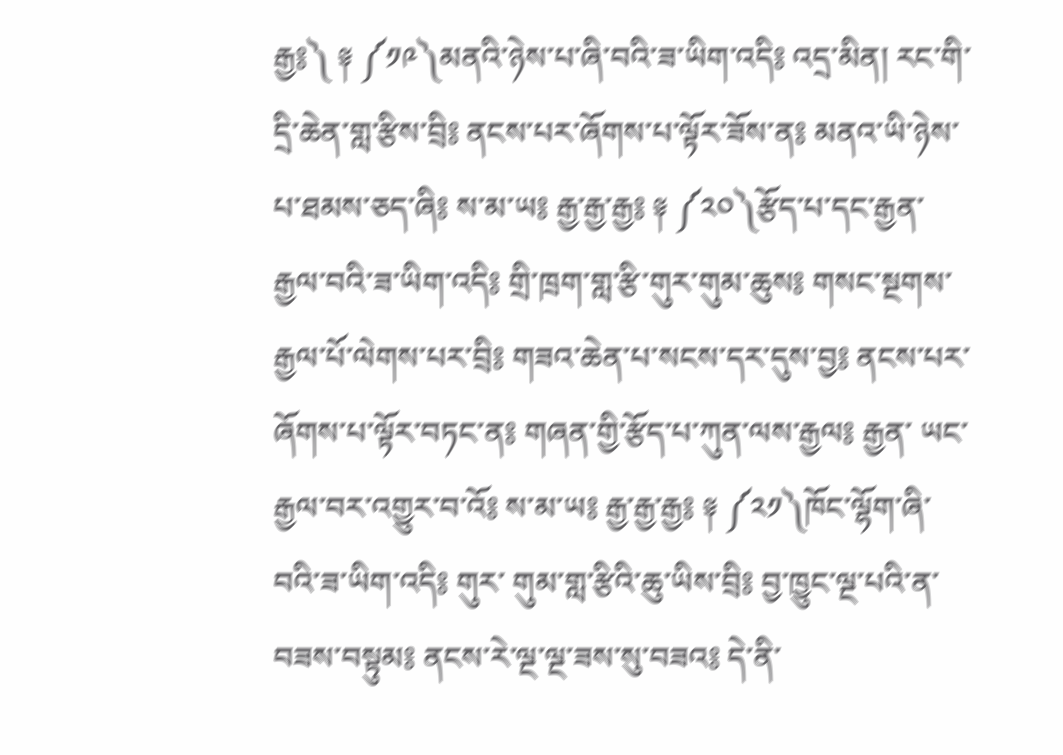རྒྱ༔༽ ༈ ༼༡༩༽མནའི་ཉེས་པ་ཞི་བའི་ཟ་ཡིག་འདི༔ འདྲ་མིན། རང་གི་དྲི་ཆེན་གླ་རྩིས་བྲི༔ ནངས་པར་ཞོགས་པ་ལྟོར་ཟོས་ན༔ མནའ་ཡི་ཉེས་པ་ཐམས་ཅད་ཞི༔ ས་མ་ཡ༔ རྒྱ་རྒྱ་རྒྱ༔ ༈ ༼༢༠༽རྩོད་པ་དང་རྒྱན་རྒྱལ་བའི་ཟ་ཡིག་འདི༔ གྲི་ཁྲག་གླ་རྩི་གུར་གུམ་ཆུས༔ གསང་སྔགས་རྒྱལ་པོ་ལེགས་པར་བྲི༔ གཟའ་ཆེན་པ་སངས་དར་དུས་བྱ༔ ནངས་པར་ཞོགས་པ་ལྟོར་བཏང་ན༔ གཞན་གྱི་རྩོད་པ་ཀུན་ལས་རྒྱལ༔ རྒྱན་ ཡང་རྒྱལ་བར་འགྱུར་བ་འོ༔ ས་མ་ཡ༔ རྒྱ་རྒྱ་རྒྱ༔ ༈ ༼༢༡༽ཁོང་ལྷོག་ཞི་བའི་ཟ་ཡིག་འདི༔ གུར་ གུམ་གླ་རྩིའི་ཆུ་ཡིས་བྲི༔ བྱ་ཁྱུང་ལྔ་པའི་ན་བཟས་བསྟུམ༔ ནངས་རེ་ལྔ་ལྔ་ཟས་སུ་བཟའ༔ དེ་ནི་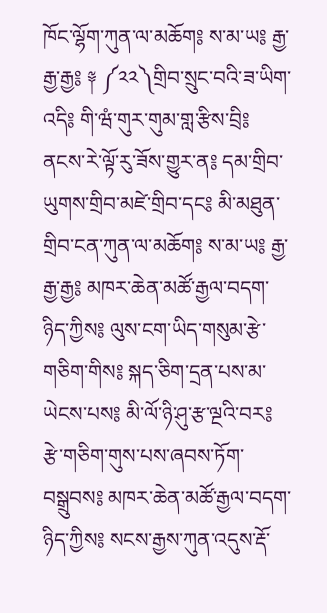ཁོང་ལྷོག་ཀུན་ལ་མཆོག༔ ས་མ་ཡ༔ རྒྱ་རྒྱ་རྒྱ༔ ༈ ༼༢༢༽གྲིབ་སྲུང་བའི་ཟ་ཡིག་ འདི༔ གི་ཝཾ་གུར་གུམ་གླ་རྩིས་བྲི༔ ནངས་རེ་ལྟོ་རུ་ཟོས་གྱུར་ན༔ དམ་གྲིབ་ཡུགས་གྲིབ་མཛེ་གྲིབ་དང༔ མི་མཐུན་གྲིབ་ངན་ཀུན་ལ་མཆོག༔ ས་མ་ཡ༔ རྒྱ་རྒྱ་རྒྱ༔ མཁར་ཆེན་མཚོ་རྒྱལ་བདག་ཉིད་ཀྱིས༔ ལུས་ངག་ཡིད་གསུམ་རྩེ་གཅིག་གིས༔ སྐད་ཅིག་དྲན་པས་མ་ཡེངས་པས༔ མི་ལོ་ཉི་ཤུ་རྩ་ལྔའི་བར༔ རྩེ་གཅིག་གུས་པས་ཞབས་ཏོག་བསྒྲུབས༔ མཁར་ཆེན་མཚོ་རྒྱལ་བདག་ཉིད་ཀྱིས༔ སངས་རྒྱས་ཀུན་འདུས་རྡོ་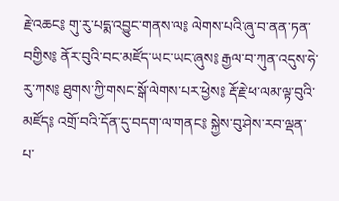རྗེ་འཆང༔ གུ་རུ་པདྨ་འབྱུང་གནས་ལ༔ ལེགས་པའི་ཞུ་བ་ནན་ཏན་བགྱིས༔ ནོར་བུའི་བང་མཛོད་ཡང་ཡང་ཞུས༔ རྒྱལ་བ་ཀུན་འདུས་ཧེ་རུ་ཀས༔ ཐུགས་ཀྱི་གསང་སྒོ་ལེགས་པར་ཕྱེས༔ རྡོ་རྗེ་ཕ་ལམ་ལྟ་བུའི་མཛོད༔ འགྲོ་བའི་དོན་དུ་བདག་ལ་གནང༔ སྐྱེས་བུ་ཤེས་རབ་ལྡན་པ་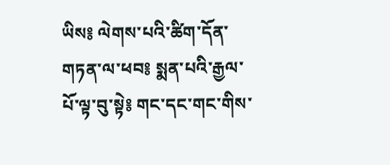ཡིས༔ ལེགས་པའི་ཚིག་དོན་གཏན་ལ་ཕབ༔ སྨན་པའི་རྒྱལ་པོ་ལྟ་བུ་སྟེ༔ གང་དང་གང་གིས་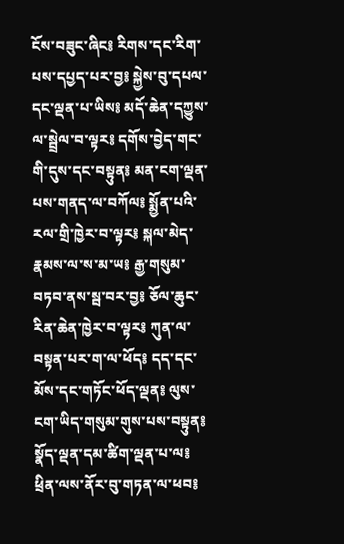ངོས་བཟུང་ཞིང༔ རིགས་དང་རིག་པས་དཔྱད་པར་བྱ༔ སྐྱེས་བུ་དཔལ་དང་ལྡན་པ་ཡིས༔ མདོ་ཆེན་དཀྱུས་ལ་སྦྲེལ་བ་ལྟར༔ དགོས་བྱེད་གང་གི་དུས་དང་བསྟུན༔ མན་ངག་ལྡན་པས་གནད་ལ་བཀོལ༔ སྨྱོན་པའི་རལ་གྲི་ཁྱེར་བ་ལྟར༔ སྐལ་མེད་རྣམས་ལ་ས་མ་ཡ༔ རྒྱ་གསུམ་བཏབ་ནས་སྦ་བར་བྱ༔ ཅོལ་ཆུང་རིན་ཆེན་ཁྱེར་བ་ལྟར༔ ཀུན་ལ་བསྟན་པར་ག་ལ་ཕོད༔ དད་དང་མོས་དང་གཏོང་ཕོད་ལྡན༔ ལུས་ངག་ཡིད་གསུམ་གུས་པས་བསྟུན༔ སྣོད་ལྡན་དམ་ཚིག་ལྡན་པ་ལ༔ ཕྲིན་ལས་ནོར་བུ་གཏན་ལ་ཕབ༔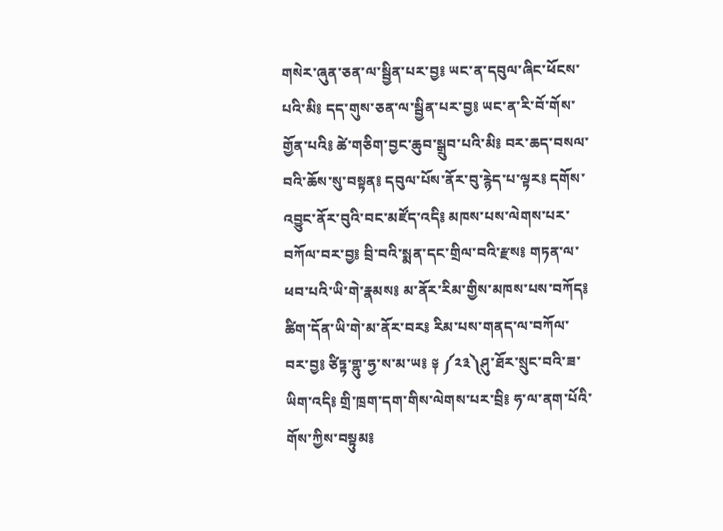གསེར་ཞུན་ཅན་ལ་སྦྱིན་པར་བྱ༔ ཡང་ན་དབུལ་ཞིང་ཕོངས་པའི་མི༔ དད་གུས་ཅན་ལ་སྦྱིན་པར་བྱ༔ ཡང་ན་རི་བོ་གོས་གྱོན་པའི༔ ཚེ་གཅིག་བྱང་ཆུབ་སྒྲུབ་པའི་མི༔ བར་ཆད་བསལ་བའི་ཆོས་སུ་བསྟན༔ དབུལ་པོས་ནོར་བུ་རྙེད་པ་ལྟར༔ དགོས་འབྱུང་ནོར་བུའི་བང་མཛོད་འདི༔ མཁས་པས་ལེགས་པར་བཀོལ་བར་བྱ༔ བྲི་བའི་སྨན་དང་གྲིལ་བའི་རྫས༔ གཏན་ལ་ཕབ་པའི་ཡི་གེ་རྣམས༔ མ་ནོར་རིམ་གྱིས་མཁས་པས་བཀོད༔ ཚིག་དོན་ཡི་གེ་མ་ནོར་བར༔ རིམ་པས་གནད་ལ་བཀོལ་བར་བྱ༔ ཙིཏྟ་གྷུ་ཧྱ་ས་མ་ཡ༔ ༈ ༼༢༣༽ཤུ་ཐོར་སྲུང་བའི་ཟ་ཡིག་འདི༔ གྲི་ཁྲག་དག་གིས་ལེགས་པར་བྲི༔ ཧ་ལ་ནག་པོའི་གོས་ཀྱིས་བསྟུམ༔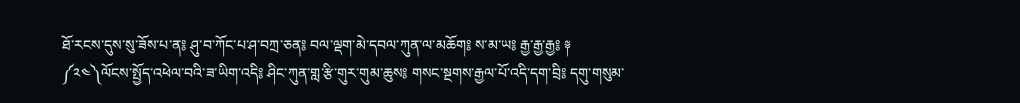ཐོ་རངས་དུས་སུ་ཟོས་པ་ན༔ ཤུ་བ་ཀོང་པ་ཤ་བཀྲ་ཅན༔ བལ་ལྡག་མེ་དབལ་ཀུན་ལ་མཆོག༔ ས་མ་ཡ༔ རྒྱ་རྒྱ་རྒྱ༔ ༈ ༼༢༤༽ལོངས་སྤྱོད་འཕེལ་བའི་ཟ་ཡིག་འདི༔ ཤིང་ཀུན་གླ་རྩི་གུར་གུམ་ཆུས༔ གསང་སྔགས་རྒྱལ་པོ་འདི་དག་བྲི༔ དགུ་གསུམ་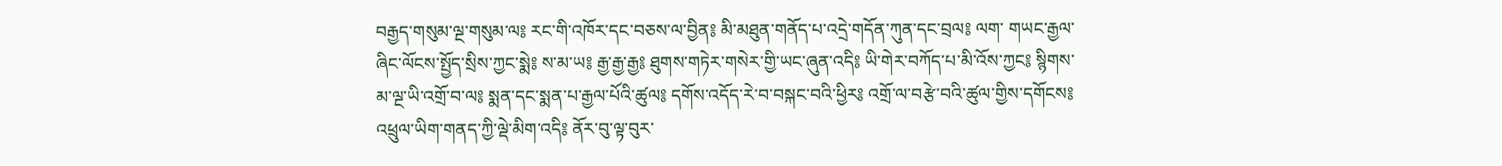བརྒྱད་གསུམ་ལྔ་གསུམ་ལ༔ རང་གི་འཁོར་དང་བཅས་ལ་བྱིན༔ མི་མཐུན་གནོད་པ་འདྲེ་གདོན་ཀུན་དང་བྲལ༔ ལག་ གཡང་རྒྱལ་ཞིང་ལོངས་སྤྱོད་སྲིས་ཀྱང་སྨེ༔ ས་མ་ཡ༔ རྒྱ་རྒྱ་རྒྱ༔ ཐུགས་གཏེར་གསེར་གྱི་ཡང་ཞུན་འདི༔ ཡི་གེར་བཀོད་པ་མི་འོས་ཀྱང༔ སྙིགས་མ་ལྔ་ཡི་འགྲོ་བ་ལ༔ སྨན་དང་སྨན་པ་རྒྱལ་པོའི་ཚུལ༔ དགོས་འདོད་རེ་བ་བསྐང་བའི་ཕྱིར༔ འགྲོ་ལ་བརྩེ་བའི་ཚུལ་གྱིས་དགོངས༔ འཕྲུལ་ཡིག་གནད་ཀྱི་ལྡེ་མིག་འདི༔ ནོར་བུ་ལྟ་བུར་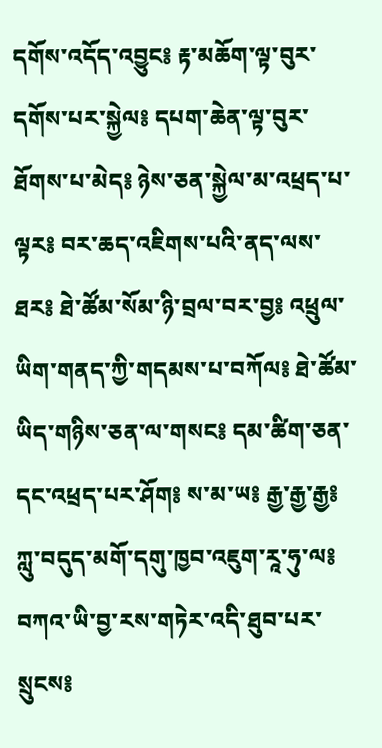དགོས་འདོད་འབྱུང༔ རྟ་མཆོག་ལྟ་བུར་དགོས་པར་སྐྱེལ༔ དཔག་ཆེན་ལྟ་བུར་ཐོགས་པ་མེད༔ ཉེས་ཅན་སྐྱེལ་མ་འཕྲད་པ་ལྟར༔ བར་ཆད་འཇིགས་པའི་ནད་ལས་ཐར༔ ཐེ་ཚོམ་སོམ་ཉི་བྲལ་བར་བྱ༔ འཕྲུལ་ཡིག་གནད་ཀྱི་གདམས་པ་བཀོལ༔ ཐེ་ཚོམ་ཡིད་གཉིས་ཅན་ལ་གསང༔ དམ་ཚིག་ཅན་དང་འཕྲད་པར་ཤོག༔ ས་མ་ཡ༔ རྒྱ་རྒྱ་རྒྱ༔ ཀླུ་བདུད་མགོ་དགུ་ཁྱབ་འཇུག་རཱ་ཧུ་ལ༔ བཀའ་ཡི་བྱ་རས་གཏེར་འདི་ཐུབ་པར་སྲུངས༔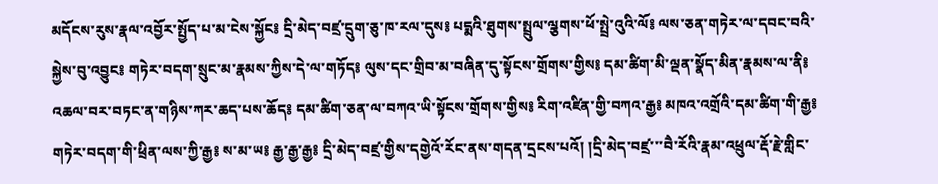མདོངས་རུས་རྣལ་འབྱོར་སྤྱོད་པ་མ་ངེས་སྐྱོང༔ དྲི་མེད་བཛྲ་དྲུག་ཅུ་ཁ་རལ་དུས༔ པདྨའི་ཐུགས་སྤྲུལ་ལྕགས་ཕོ་སྤྲེ་འུའི་ལོ༔ ལས་ཅན་གཏེར་ལ་དབང་བའི་སྐྱེས་བུ་འབྱུང༔ གཏེར་བདག་སྲུང་མ་རྣམས་ཀྱིས་དེ་ལ་གཏོད༔ ལུས་དང་གྲིབ་མ་བཞིན་དུ་སྟོངས་གྲོགས་གྱིས༔ དམ་ཚིག་མི་ལྡན་སྣོད་མིན་རྣམས་ལ་ནི༔ འཆལ་བར་བཏང་ན་གཉིས་ཀར་ཆད་པས་ཆོད༔ དམ་ཚིག་ཅན་ལ་བཀའ་ཡི་སྟོངས་གྲོགས་གྱིས༔ རིག་འཛིན་གྱི་བཀའ་རྒྱ༔ མཁའ་འགྲོའི་དམ་ཚིག་གི་རྒྱ༔ གཏེར་བདག་གི་ཕྲིན་ལས་ཀྱི་རྒྱ༔ ས་མ་ཡ༔ རྒྱ་རྒྱ་རྒྱ༔ དྲི་མེད་བཛྲ་གྱིས་དགྱེའོ་རོང་ནས་གདན་དྲངས་པའོ། །དྲི་མེད་བཛྲ་་་བཻ་རོའི་རྣམ་འཕྲུལ་རྡོ་རྗེ་གླིང་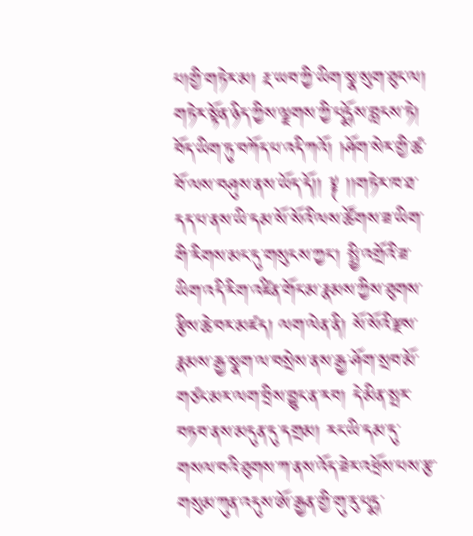པ།གྱི་གཏེར་མ། རྔ་ཡབ་ཀྱི་ཡིག་སྣ་སུག་ཐུང་ལ། གཏེར་སྟོན་ཉིད་ཀྱིས་ལྗགས་ཀྱི་པདྨོས་བླངས་ཏེ། བོད་ཡིག་ཏུ་བཀོད་པ་འདི་ཀའོ། །ཤོག་སེར་གྱི་ཚ་བོ་ལས་བཤུས་ནས་ཡོད་དོ།། ༈ །།གཏེར་ཁ་ཐ་དད་པ་ནས་ཡི་དམ་སོ་སོའི་ལས་ཚོགས་ཟ་ཡིག་གི་རིགས་མང་དུ་གསུངས་ཀྱང་། སྤྱི་འགྲོའི་ཟ་ཡིག་འདི་རིག་འཛིན་གོང་མ་རྣམས་ཀྱིས་ཐུགས་རྩིས་ཆེ་བར་མཛད། ལག་ལེན་ནི། སོ་སོའི་རྫས་རྣམས་རྒྱ་སྣག་ལ་བསྲེས་ནས་རྒྱ་ཤོག་སྲབ་མོ་གཙང་མར་ལག་བྲིས་བྱུང་ན་རབ། དེ་མིན་སྤར་བཏབ་ནས་མདུན་དུ་དགྲམ། རང་ཡི་དམ་དུ་གསལ་བའི་ཐུགས་ཀ་ནས་འོད་ཟེར་འཕྲོས་པས་རྩ་གསུམ་ཀུན་འདུས་ཨོ་རྒྱན་གྱི་གུ་རུ་པདྨ་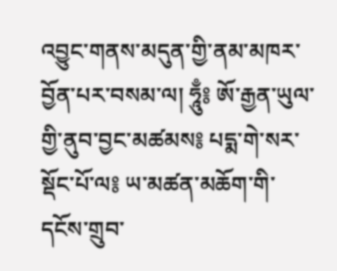འབྱུང་གནས་མདུན་གྱི་ནམ་མཁར་བྱོན་པར་བསམ་ལ། ཧཱུྃ༔ ཨོ་རྒྱན་ཡུལ་གྱི་ནུབ་བྱང་མཚམས༔ པདྨ་གེ་སར་སྡོང་པོ་ལ༔ ཡ་མཚན་མཆོག་གི་དངོས་གྲུབ་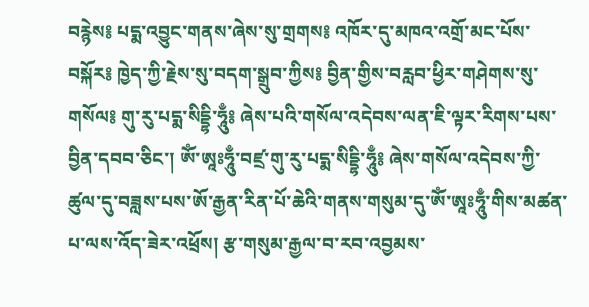བརྙེས༔ པདྨ་འབྱུང་གནས་ཞེས་སུ་གྲགས༔ འཁོར་དུ་མཁའ་འགྲོ་མང་པོས་བསྐོར༔ ཁྱེད་ཀྱི་རྗེས་སུ་བདག་སྒྲུབ་ཀྱིས༔ བྱིན་གྱིས་བརླབ་ཕྱིར་གཤེགས་སུ་གསོལ༔ གུ་རུ་པདྨ་སིདྡྷི་ཧཱུྃ༔ ཞེས་པའི་གསོལ་འདེབས་ལན་ཇི་ལྟར་རིགས་པས་བྱིན་དབབ་ཅིང་། ཨོཾ་ཨཱཿཧཱུྃ་བཛྲ་གུ་རུ་པདྨ་སིདྡྷི་ཧཱུྃ༔ ཞེས་གསོལ་འདེབས་ཀྱི་ཚུལ་དུ་བཟླས་པས་ཨོ་རྒྱན་རིན་པོ་ཆེའི་གནས་གསུམ་དུ་ཨོཾ་ཨཱཿཧཱུྃ་གིས་མཚན་པ་ལས་འོད་ཟེར་འཕྲོས། རྩ་གསུམ་རྒྱལ་བ་རབ་འབྱམས་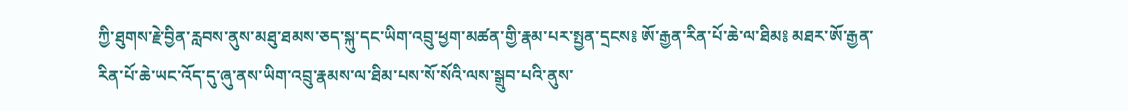ཀྱི་ཐུགས་རྗེ་བྱིན་རླབས་ནུས་མཐུ་ཐམས་ཅད་སྐུ་དང་ཡིག་འབྲུ་ཕྱག་མཚན་གྱི་རྣམ་པར་སྤྱན་དྲངས༔ ཨོ་རྒྱན་རིན་པོ་ཆེ་ལ་ཐིམ༔ མཐར་ཨོ་རྒྱན་རིན་པོ་ཆེ་ཡང་འོད་དུ་ཞུ་ནས་ཡིག་འབྲུ་རྣམས་ལ་ཐིམ་པས་སོ་སོའི་ལས་སྒྲུབ་པའི་ནུས་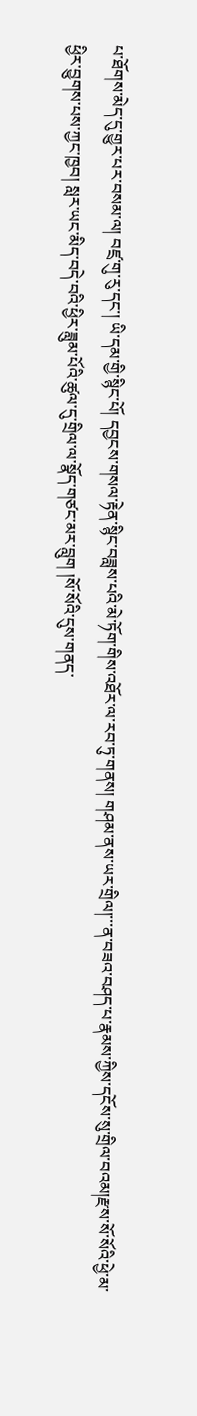པ་ཐོགས་མེད་དུ་གྱུར་པར་བསམ་ལ། བཛྲ་གུ་རུ་དང་། ཡི་དམ་གྱི་སྙིང་པོ། དབྱངས་གསལ་རྟེན་སྙིང་བཟླས་པའི་མེ་ཏོག་གིས་འཐོར་ལ་རབ་ཏུ་གནས། གཤམ་ནས་ཡར་གྲིལ།་་་ན་བཟའ་བཤད་པ་རྣམས་ཀྱིས་དངོས་སུ་གྲིལ་བའམ།རྫས་སོ་སོའི་ཕྱེ་མ་ཕྱིར་བྱུགས་པས་ཀྱང་ཁྱབ། སླར་ཡང་མིད་བདེ་བའི་ཕྱིར་ཟླུམ་པོའི་ཚུལ་དུ་གྲིལ་ལ་སྣོད་གཙང་མར་བླུག །སོ་སོའི་དུས་གནད་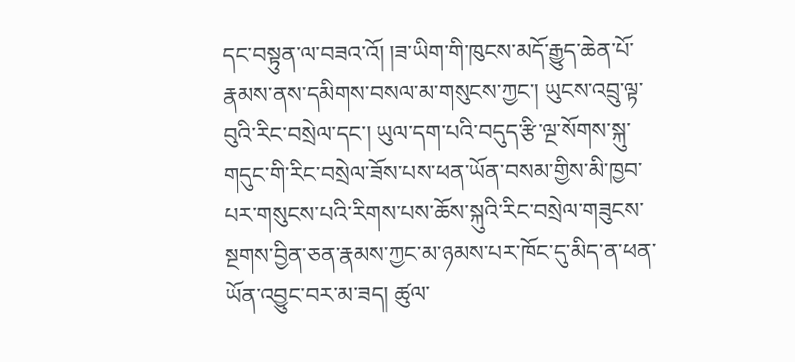དང་བསྟུན་ལ་བཟའ་འོ། །ཟ་ཡིག་གི་ཁུངས་མདོ་རྒྱུད་ཆེན་པོ་རྣམས་ནས་དམིགས་བསལ་མ་གསུངས་ཀྱང་། ཡུངས་འབྲུ་ལྟ་བུའི་རིང་བསྲེལ་དང་། ཡུལ་དག་པའི་བདུད་རྩི་ལྔ་སོགས་སྐུ་གདུང་གི་རིང་བསྲེལ་ཟོས་པས་ཕན་ཡོན་བསམ་གྱིས་མི་ཁྱབ་པར་གསུངས་པའི་རིགས་པས་ཆོས་སྐུའི་རིང་བསྲེལ་གཟུངས་སྔགས་བྱིན་ཅན་རྣམས་ཀྱང་མ་ཉམས་པར་ཁོང་དུ་མིད་ན་ཕན་ཡོན་འབྱུང་བར་མ་ཟད། ཚུལ་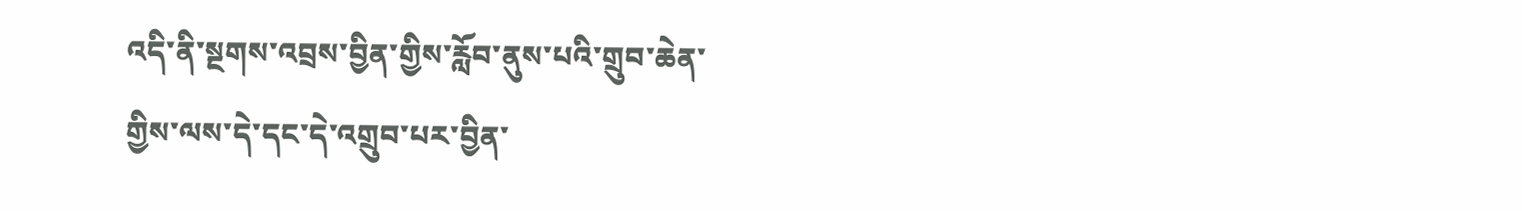འདི་ནི་སྔགས་འབྲས་བྱིན་གྱིས་རློབ་ནུས་པའི་གྲུབ་ཆེན་གྱིས་ལས་དེ་དང་དེ་འགྲུབ་པར་བྱིན་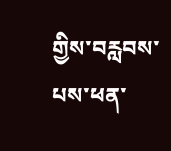གྱིས་བརླབས་པས་ཕན་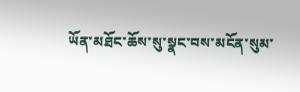ཡོན་མཐོང་ཆོས་སུ་སྣང་བས་མངོན་སུམ་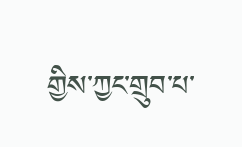གྱིས་ཀྱང་གྲུབ་པ་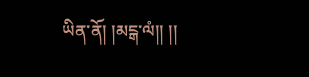ཡིན་ནོ། །མངྒ་ལཾ།། །།